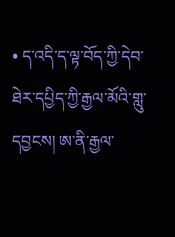• ད་འདི་ད་ལྟ་བོད་ཀྱི་དེབ་ཐེར་དཔྱིད་ཀྱི་རྒྱལ་མོའི་གླུ་དབྱངས། ཨ་ནི་རྒྱལ་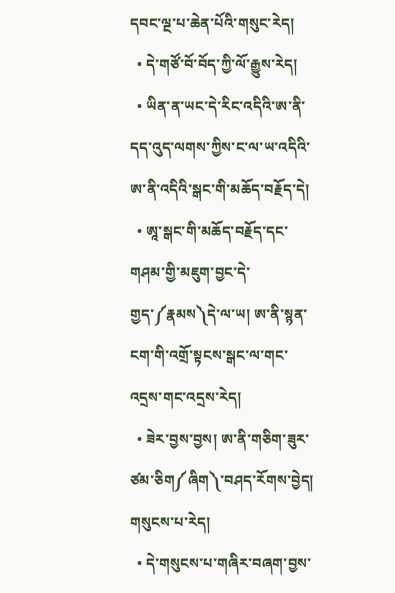དབང་ལྔ་པ་ཆེན་པོའི་གསུང་རེད།
  • དེ་གཙོ་བོ་བོད་ཀྱི་ལོ་རྒྱུས་རེད།
  • ཡིན་ན་ཡང་དེ་རིང་འདིའི་ཨ་ནི་དད་འུད་ལགས་ཀྱིས་ང་ལ་ཡ་འདིའི་ཨ་ནི་འདིའི་སྒང་གི་མཆོད་བརྗོད་དེ།
  • ཨཱ་སྒང་གི་མཆོད་བརྗོད་དང་གཤམ་གྱི་མཇུག་བྱང་དེ་གྱད་༼རྣམས༽དེ་ལ་ཡ། ཨ་ནི་སྙན་ངག་གི་འགྲོ་སྟངས་སྒང་ལ་གང་འདྲས་གང་འདྲས་རེད།
  • ཟེར་བྱས་བྱས། ཨ་ནི་གཅིག་ཟུར་ཙམ་ཅིག༼ཞིག༽་བཤད་རོགས་བྱེད། གསུངས་པ་རེད།
  • དེ་གསུངས་པ་གཞིར་བཞག་བྱས་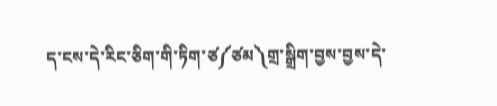ད་ངས་དེ་རིང་ཅིག་གི་ཏིག་ཙ༼ཙམ༽གྲ་སྒྲིག་བྱས་བྱས་དེ་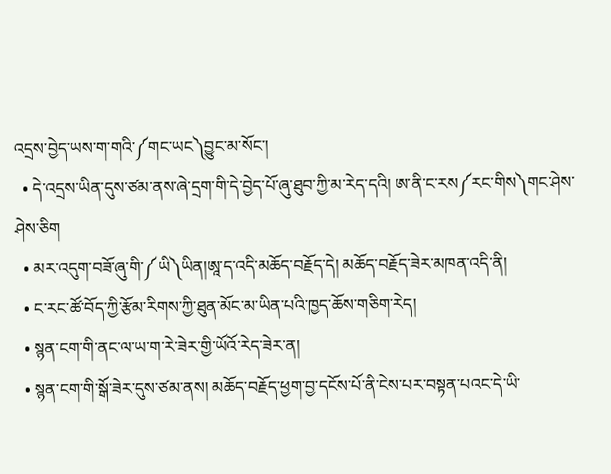འདྲས་བྱེད་ཡས་ག་གའི་༼གང་ཡང༽བྱུང་མ་སོང་།
  • དེ་འདྲས་ཡིན་དུས་ཙམ་ནས་ཞེ་དྲག་གི་དེ་བྱེད་པོ་ཞུ་ཐུབ་ཀྱི་མ་རེད་དའི། ཨ་ནི་ང་རས༼རང་གིས༽གང་ཤེས་ཤེས་ཅིག
  • མར་འདུག་བཟོ་ཞུ་གི་༼ཡི༽ཡིན།ཨཱ་ད་འདི་མཆོད་བརྗོད་དེ། མཆོད་བརྗོད་ཟེར་མཁན་འདི་ནི།
  • ང་རང་ཚོ་བོད་ཀྱི་རྩོམ་རིགས་ཀྱི་ཐུན་མོང་མ་ཡིན་པའི་ཁྱད་ཆོས་གཅིག་རེད།
  • སྙན་ངག་གི་ནང་ལ་ཡ་ག་རེ་ཟེར་གྱི་ཡོའོ་རེད་ཟེར་ན།
  • སྙན་ངག་གི་སྒོ་ཟེར་དུས་ཙམ་ནས། མཆོད་བརྗོད་ཕྱག་བྱ་དངོས་པོ་ནི་ངེས་པར་བསྟན་པའང་དེ་ཡི་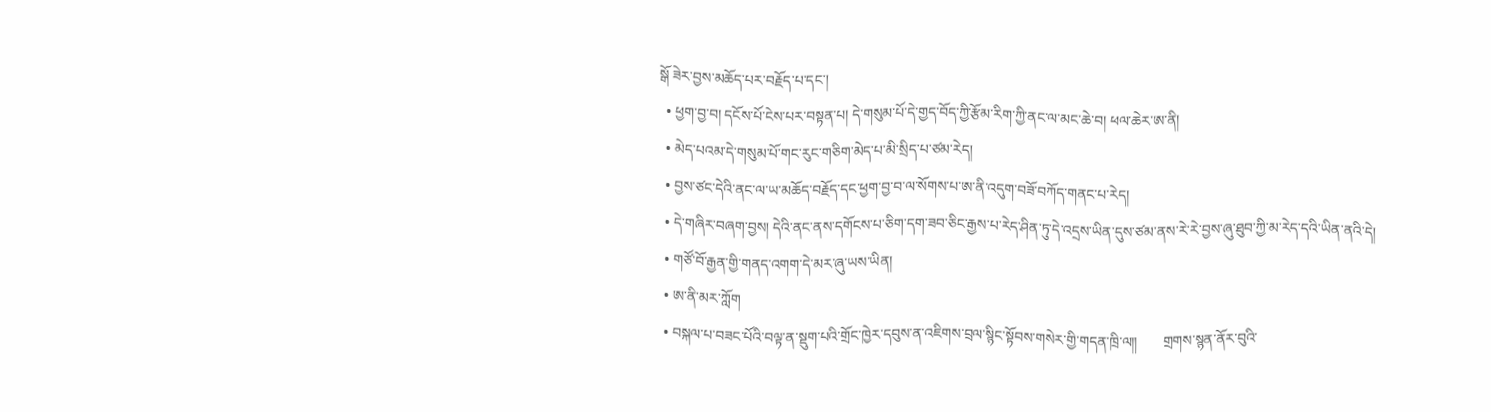སྒོ ཟེར་བྱས་མཆོད་པར་བརྗོད་པ་དང་།
  • ཕྱག་བྱ་བ། དངོས་པོ་ངེས་པར་བསྟན་པ། དེ་གསུམ་པོ་དེ་གྱད་བོད་ཀྱི་རྩོམ་རིག་ཀྱི་ནང་ལ་མང་ཆེ་བ། ཕལ་ཆེར་ཨ་ནི།
  • མེད་པའམ་དེ་གསུམ་པོ་གང་རུང་གཅིག་མེད་པ་མི་སྲིད་པ་ཙམ་རེད།
  • བྱས་ཙང་དེའི་ནང་ལ་ཡ་མཆོད་བརྗོད་དང་ཕྱག་བྱ་བ་ལ་སོགས་པ་ཨ་ནི་འདུག་བཟོ་བཀོད་གནང་པ་རེད།
  • དེ་གཞིར་བཞག་བྱས། དེའི་ནང་ནས་དགོངས་པ་ཅིག་དག་ཟབ་ཅིང་རྒྱས་པ་རེད་ཤིན་ཏུ་དེ་འདྲས་ཡིན་དུས་ཙམ་ནས་རེ་རེ་བྱས་ཞུ་ཐུབ་ཀྱི་མ་རེད་དའི་ཡིན་ནའི་དེ།
  • གཙོ་བོ་རྒྱན་གྱི་གནད་འགག་དེ་མར་ཞུ་ཡས་ཡིན།
  • ཨ་ནི་མར་ཀློག
  • བསྐལ་པ་བཟང་པོའི་བལྟ་ན་སྡུག་པའི་གྲོང་ཁྱེར་དབུས་ན་འཇིགས་བྲལ་སྙིང་སྟོབས་གསེར་གྱི་གདན་ཁྲི་ལ༎       གྲགས་སྙན་ནོར་བུའི་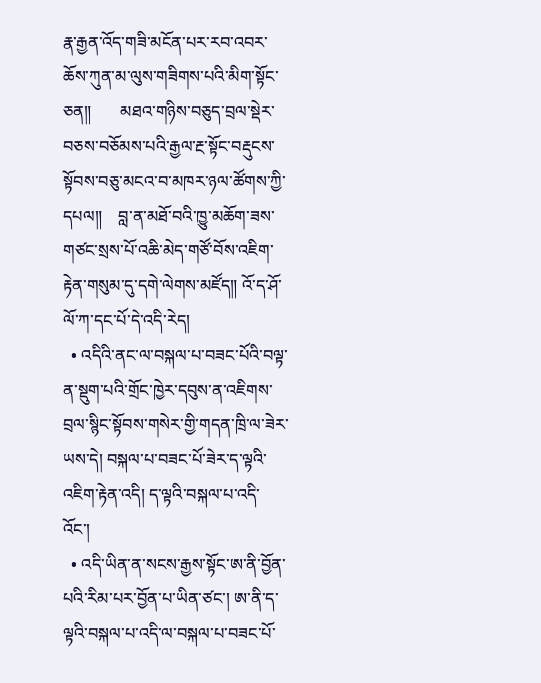རྣ་རྒྱན་འོད་གཟི་མངོན་པར་རབ་འབར་ཆོས་ཀུན་མ་ལུས་གཟིགས་པའི་མིག་སྟོང་ཅན༎       མཐའ་གཉིས་བཅུད་བྲལ་སྡེར་བཅས་བཅོམས་པའི་རྒྱལ་རྔ་སྟོང་བརྡུངས་སྟོབས་བཅུ་མངའ་བ་མཁར་ཉལ་ཚོགས་ཀྱི་དཔལ༎    བླ་ན་མཐོ་བའི་ཁྱུ་མཆོག་ཟས་གཙང་སྲས་པོ་འཆི་མེད་གཙོ་བོས་འཇིག་རྟེན་གསུམ་དུ་དགེ་ལེགས་མཛོད༎ འོ་ད་ཤོ་ལོ་ཀ་དང་པོ་དེ་འདི་རེད།
  • འདིའི་ནང་ལ་བསྐལ་པ་བཟང་པོའི་བལྟ་ན་སྡུག་པའི་གྲོང་ཁྱེར་དབུས་ན་འཇིགས་བྲལ་སྙིང་སྟོབས་གསེར་གྱི་གདན་ཁྲི་ལ་ཟེར་ཡས་དེ། བསྐལ་པ་བཟང་པོ་ཟེར་ད་ལྟའི་འཇིག་རྟེན་འདི། ད་ལྟའི་བསྐལ་པ་འདི་འོང་།
  • འདི་ཡིན་ན་སངས་རྒྱས་སྟོང་ཨ་ནི་བྱོན་པའི་རིམ་པར་བྱོན་པ་ཡིན་ཙང་། ཨ་ནི་ད་ལྟའི་བསྐལ་པ་འདི་ལ་བསྐལ་པ་བཟང་པོ་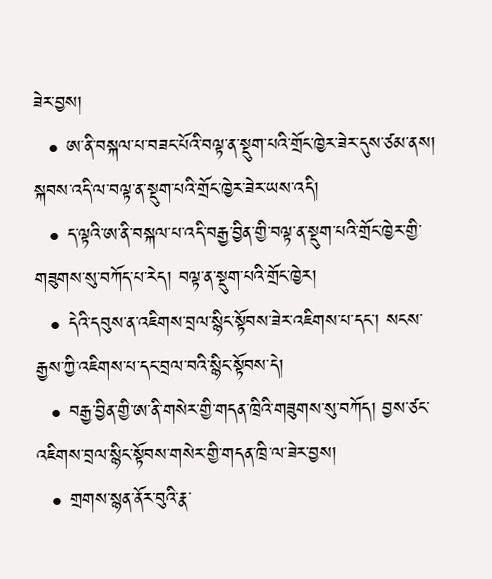ཟེར་བྱས།
  • ཨ་ནི་བསྐལ་པ་བཟང་པོའི་བལྟ་ན་སྡུག་པའི་གྲོང་ཁྱེར་ཟེར་དུས་ཙམ་ནས། སྐབས་འདི་ལ་བལྟ་ན་སྡུག་པའི་གྲོང་ཁྱེར་ཟེར་ཡས་འདི།
  • ད་ལྟའི་ཨ་ནི་བསྐལ་པ་འདི་བརྒྱ་བྱིན་གྱི་བལྟ་ན་སྡུག་པའི་གྲོང་ཁྱེར་གྱི་གཟུགས་སུ་བཀོད་པ་རེད། བལྟ་ན་སྡུག་པའི་གྲོང་ཁྱེར།
  • དེའི་དབུས་ན་འཇིགས་བྲལ་སྙིང་སྟོབས་ཟེར་འཇིགས་པ་དང་། སངས་རྒྱས་ཀྱི་འཇིགས་པ་དང་བྲལ་བའི་སྙིང་སྟོབས་དེ།
  • བརྒྱ་བྱིན་གྱི་ཨ་ནི་གསེར་གྱི་གདན་ཁྲིའི་གཟུགས་སུ་བཀོད། བྱས་ཙང་འཇིགས་བྲལ་སྙིང་སྟོབས་གསེར་གྱི་གདན་ཁྲི་ལ་ཟེར་བྱས།
  • གྲགས་སྙན་ནོར་བུའི་རྣ་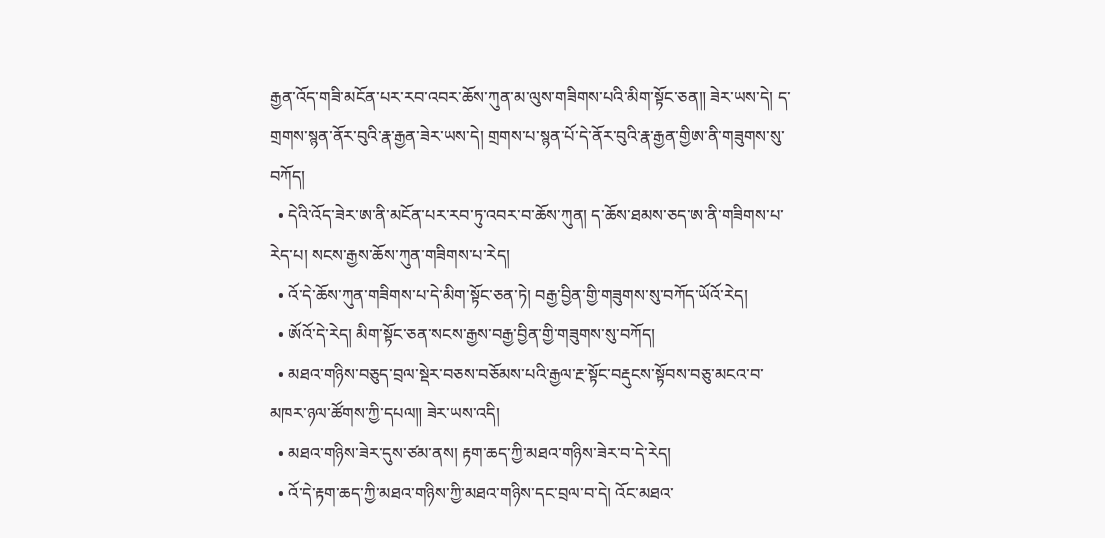རྒྱན་འོད་གཟི་མངོན་པར་རབ་འབར་ཆོས་ཀུན་མ་ལུས་གཟིགས་པའི་མིག་སྟོང་ཅན༎ ཟེར་ཡས་དེ། ད་གྲགས་སྙན་ནོར་བུའི་རྣ་རྒྱན་ཟེར་ཡས་དེ། གྲགས་པ་སྙན་པོ་དེ་ནོར་བུའི་རྣ་རྒྱན་གྱིཨ་ནི་གཟུགས་སུ་བཀོད།
  • དེའི་འོད་ཟེར་ཨ་ནི་མངོན་པར་རབ་ཏུ་འབར་བ་ཆོས་ཀུན། ད་ཆོས་ཐམས་ཅད་ཨ་ནི་གཟིགས་པ་རེད་པ། སངས་རྒྱས་ཆོས་ཀུན་གཟིགས་པ་རེད།
  • འོ་དེ་ཆོས་ཀུན་གཟིགས་པ་དེ་མིག་སྟོང་ཅན་ཏེ། བརྒྱ་བྱིན་གྱི་གཟུགས་སུ་བཀོད་ཡོའོ་རེད།
  • ཨོའོ་དེ་རེད། མིག་སྟོང་ཅན་སངས་རྒྱས་བརྒྱ་བྱིན་གྱི་གཟུགས་སུ་བཀོད།
  • མཐའ་གཉིས་བཅུད་བྲལ་སྡེར་བཅས་བཅོམས་པའི་རྒྱལ་རྔ་སྟོང་བརྡུངས་སྟོབས་བཅུ་མངའ་བ་མཁར་ཉལ་ཚོགས་ཀྱི་དཔལ༎ ཟེར་ཡས་འདི།
  • མཐའ་གཉིས་ཟེར་དུས་ཙམ་ནས། རྟག་ཆད་ཀྱི་མཐའ་གཉིས་ཟེར་བ་དེ་རེད།
  • འོ་དེ་རྟག་ཆད་ཀྱི་མཐའ་གཉིས་ཀྱི་མཐའ་གཉིས་དང་བྲལ་བ་དེ། འོང་མཐའ་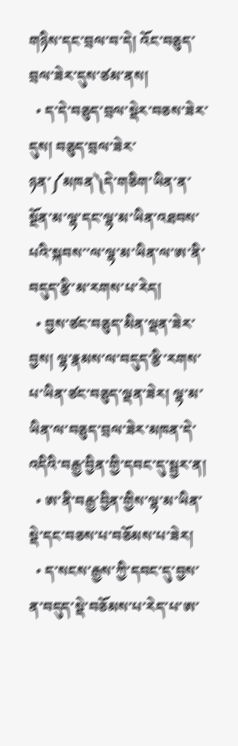གཉིས་དང་བྲལ་བ་དེ། འོང་བཅུད་བྲལ་ཟེར་དུས་ཙམ་ནས།
  • ད་དེ་བཅུད་བྲལ་སྡེར་བཅས་ཟེར་དུས། བཅུད་བྲལ་ཟེར་ཉན་༼མཁན༽དེ་གཅིག་ཡིན་ན་སྔོན་མ་ལྷ་དང་ལྷ་མ་ཡིན་འཐབས་པའི་སྐབས་་ལ་ལྷ་མ་ཡིན་ལ་ཨ་ནི་བདུད་རྩི་མ་རགས་པ་རེད།
  • བྱས་ཙང་བཅུད་མིན་ལྡན་ཟེར་བྱས། ལྷ་རྣམས་ལ་བདུད་རྩི་རགས་པ་ཡིན་ཙང་བཅུད་ལྡན་ཟེར། ལྷ་མ་ཡིན་ལ་བཅུད་བྲལ་ཟེར་མཁན་དེ་འདིའི་བརྒྱ་བྱིན་གྱི་དབང་དུ་སྦྱར་ན།
  • ཨ་ནི་བརྒྱ་བྱིན་གྱིས་ལྷ་མ་ཡིན་སྡེ་དང་བཅས་པ་བཅོམས་པ་ཟེར།
  • ད་སངས་རྒྱས་ཀྱི་དབང་དུ་བྱས་ན་བདུད་སྡེ་བཅོམས་པ་རེད་པ་ཨ་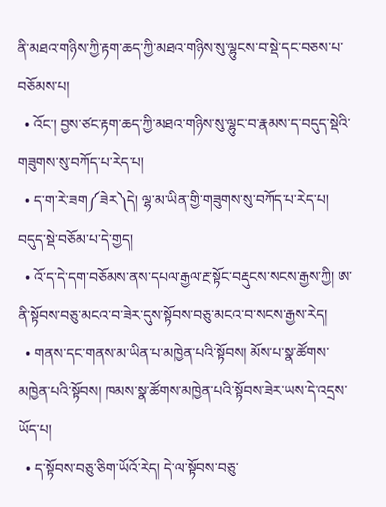ནི་མཐའ་གཉིས་ཀྱི་རྟག་ཆད་ཀྱི་མཐའ་གཉིས་སུ་ལྷུངས་བ་སྡེ་དང་བཅས་པ་བཅོམས་པ།
  • འོང་། བྱས་ཙང་རྟག་ཆད་ཀྱི་མཐའ་གཉིས་སུ་ལྷུང་བ་རྣམས་ད་བདུད་སྡེའི་གཟུགས་སུ་བཀོད་པ་རེད་པ།
  • ད་ག་རེ་ཟག༼ཟེར༽དེ། ལྷ་མ་ཡིན་གྱི་གཟུགས་སུ་བཀོད་པ་རེད་པ། བདུད་སྡེ་བཅོམ་པ་དེ་གྱད།
  • འོ་ད་དེ་དག་བཅོམས་ནས་དཔལ་རྒྱལ་རྔ་སྟོང་བརྡུངས་སངས་རྒྱས་ཀྱི། ཨ་ནི་སྟོབས་བཅུ་མངའ་བ་ཟེར་དུས་སྟོབས་བཅུ་མངའ་བ་སངས་རྒྱས་རེད།
  • གནས་དང་གནས་མ་ཡིན་པ་མཁྱེན་པའི་སྟོབས། མོས་པ་སྣ་ཚོགས་མཁྱེན་པའི་སྟོབས། ཁམས་སྣ་ཚོགས་མཁྱེན་པའི་སྟོབས་ཟེར་ཡས་དེ་འདྲས་ཡོད་པ།
  • ད་སྟོབས་བཅུ་ཅིག་ཡོའོ་རེད། དེ་ལ་སྟོབས་བཅུ་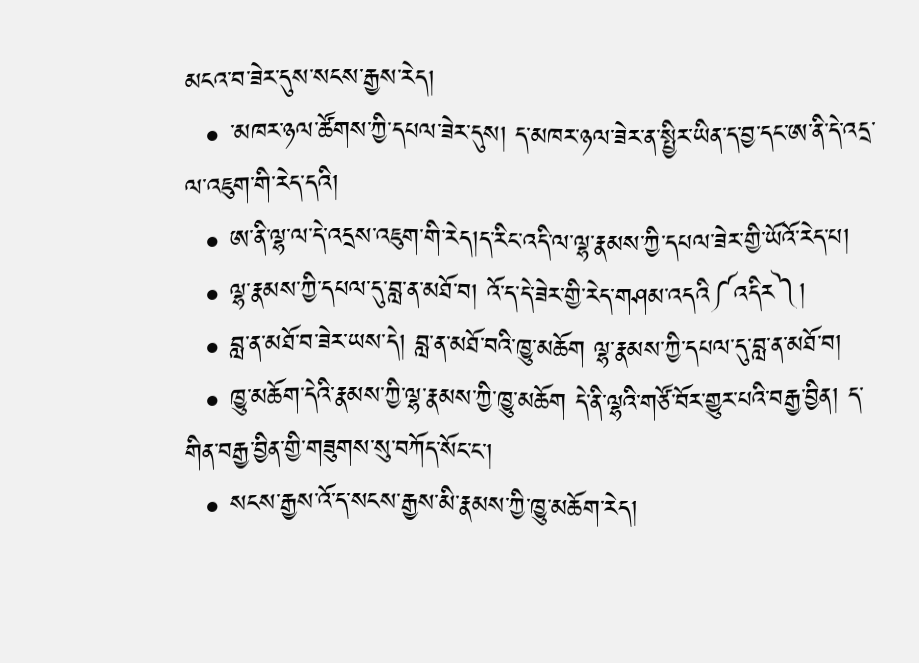མངའ་བ་ཟེར་དུས་སངས་རྒྱས་རེད།
  • ་མཁར་ཉལ་ཚོགས་ཀྱི་དཔལ་ཟེར་དུས། ད་མཁར་ཉལ་ཟེར་ན་སྤྱིར་ཡིན་ད་བྱ་དང་ཨ་ནི་དེ་འདྲ་ལ་འཇུག་གི་རེད་དའི།
  • ཨ་ནི་ལྷ་ལ་དེ་འདྲས་འཇུག་གི་རེད།ད་རིང་འདི་ལ་ལྷ་རྣམས་ཀྱི་དཔལ་ཟེར་གྱི་ཡོའོ་རེད་པ།
  • ལྷ་རྣམས་ཀྱི་དཔལ་དུ་བླ་ན་མཐོ་བ། འོ་ད་དེ་ཟེར་གྱི་རེད་གཤམ་འདའི༼འདིར༽།
  • བླ་ན་མཐོ་བ་ཟེར་ཡས་དེ། བླ་ན་མཐོ་བའི་ཁྱུ་མཆོག ལྷ་རྣམས་ཀྱི་དཔལ་དུ་བླ་ན་མཐོ་བ།
  • ཁྱུ་མཆོག་དེའི་རྣམས་ཀྱི་ལྷ་རྣམས་ཀྱི་ཁྱུ་མཆོག དེ་ནི་ལྷའི་གཙོ་བོར་གྱུར་པའི་བརྒྱ་བྱིན། ད་གིན་བརྒྱ་བྱིན་གྱི་གཟུགས་སུ་བཀོད་སོང་ང་།
  • སངས་རྒྱས་འོ་ད་སངས་རྒྱས་མི་རྣམས་ཀྱི་ཁྱུ་མཆོག་རེད།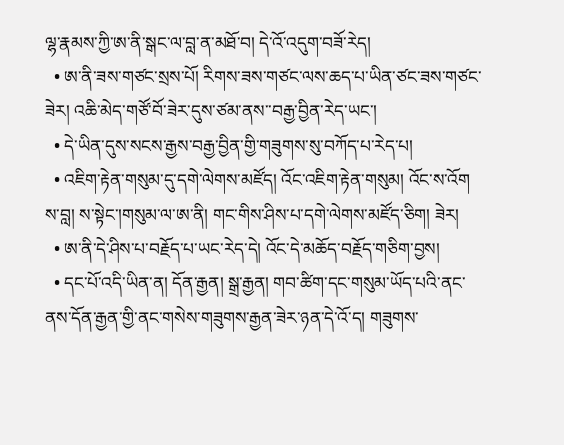ལྷ་རྣམས་ཀྱི་ཨ་ནི་སྒང་ལ་བླ་ན་མཐོ་བ། དེ་འོ་འདུག་བཟོ་རེད།
  • ཨ་ནི་ཟས་གཙང་སྲས་པོ། རིགས་ཟས་གཙང་ལས་ཆད་པ་ཡིན་ཙང་ཟས་གཙང་ཟེར། འཆི་མེད་གཙོ་བོ་ཟེར་དུས་ཙམ་ནས་་བརྒྱ་བྱིན་རེད་ཡང་།
  • དེ་ཡིན་དུས་སངས་རྒྱས་བརྒྱ་བྱིན་གྱི་གཟུགས་སུ་བཀོད་པ་རེད་པ།
  • འཇིག་རྟེན་གསུམ་དུ་དགེ་ལེགས་མཛོད། འོང་འཇིག་རྟེན་གསུམ། འོང་ས་འོག ས་བླ། ས་སྟེང་།གསུམ་ལ་ཨ་ནི། གང་གིས་ཤིས་པ་དགེ་ལེགས་མཛོད་ཅིག། ཟེར།
  • ཨ་ནི་དེ་ཤིས་པ་བརྗོད་པ་ཡང་རེད་དེ། འོང་དེ་མཆོད་བརྗོད་གཅིག་བྱས།
  • དང་པོ་འདི་ཡིན་ན། དོན་རྒྱན། སྒྲ་རྒྱན། གབ་ཚིག་དང་གསུམ་ཡོད་པའི་ནང་ནས་དོན་རྒྱན་གྱི་ནང་གསེས་གཟུགས་རྒྱན་ཟེར་ཉན་དེ་འོ་ད། གཟུགས་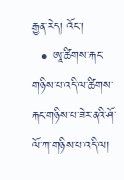རྒྱན་རེད། འོང་།
  • ཨཱ་ཚིགས་རྐང་གཉིས་པ་འདི་ལ་ཚིགས་རྐང་གཉིས་པ་ཟེར་ནའི་ཤོ་ལོ་ཀ་གཉིས་པ་འདི་ལ།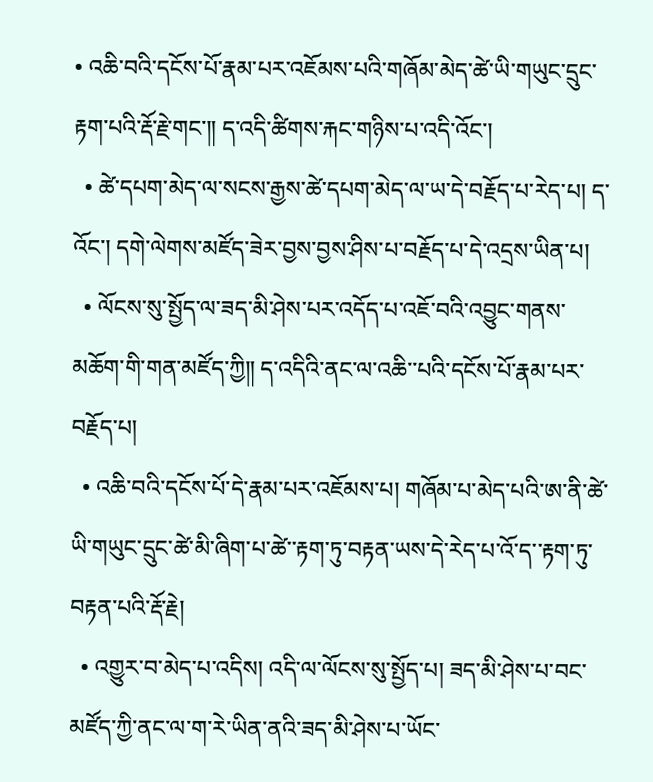• འཆི་བའི་དངོས་པོ་རྣམ་པར་འཇོམས་པའི་གཞོམ་མེད་ཚེ་ཡི་གཡུང་དྲུང་རྟག་པའི་རྡོ་རྗེ་གང་༎ ད་འདི་ཚིགས་རྐང་གཉིས་པ་འདི་འོང་།
  • ཚེ་དཔག་མེད་ལ་སངས་རྒྱས་ཚེ་དཔག་མེད་ལ་ཡ་དེ་བརྗོད་པ་རེད་པ། ད་འོང་། དགེ་ལེགས་མཛོད་ཟེར་བྱས་བྱས་ཤིས་པ་བརྗོད་པ་དེ་འདྲས་ཡིན་པ།
  • ལོངས་སུ་སྤྱོད་ལ་ཟད་མི་ཤེས་པར་འདོད་པ་འཇོ་བའི་འབྱུང་གནས་མཆོག་གི་གན་མཛོད་ཀྱི༎ ད་འདིའི་ནང་ལ་འཆི་་པའི་དངོས་པོ་རྣམ་པར་བརྗོད་པ།
  • འཆི་བའི་དངོས་པོ་དེ་རྣམ་པར་འཇོམས་པ། གཞོམ་པ་མེད་པའི་ཨ་ནི་ཚེ་ཡི་གཡུང་དྲུང་ཚེ་མི་ཞིག་པ་ཚེ་་རྟག་ཏུ་བརྟན་ཡས་དེ་རེད་པ་འོ་ད་་རྟག་ཏུ་བརྟན་པའི་རྡོ་རྗེ།
  • འགྱུར་བ་མེད་པ་འདིས། འདི་ལ་ལོངས་སུ་སྤྱོད་པ། ཟད་མི་ཤེས་པ་བང་མཛོད་ཀྱི་ནང་ལ་ག་རེ་ཡིན་ནའི་ཟད་མི་ཤེས་པ་ཡོང་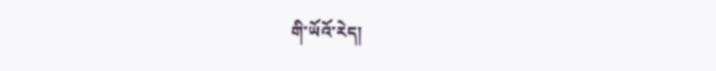གི་ཡོའོ་རེད།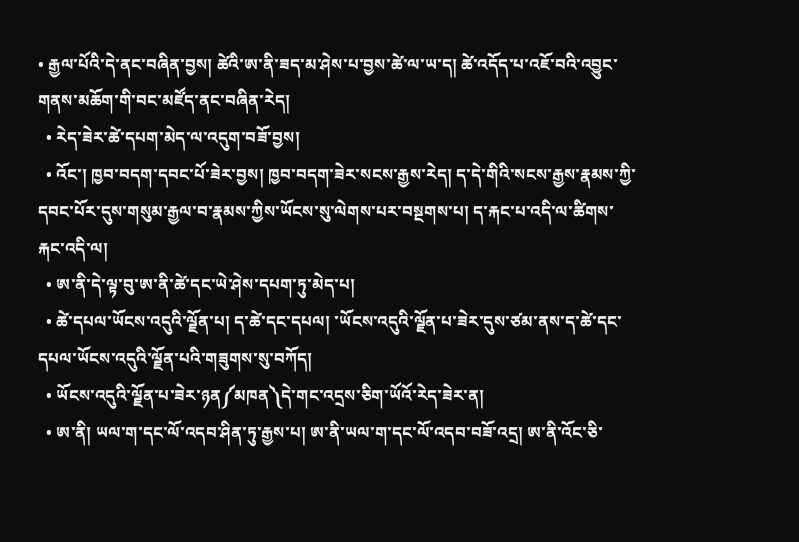• རྒྱལ་པོའི་དེ་ནང་བཞིན་བྱས། ཚེའི་ཨ་ནི་ཟད་མ་ཤེས་པ་བྱས་ཚེ་ལ་ཡ་ད། ཚེ་འདོད་པ་འཇོ་བའི་འབྱུང་གནས་མཆོག་གི་བང་མཛོད་ནང་བཞིན་རེད།
  • རེད་ཟེར་ཚེ་དཔག་མེད་ལ་འདུག་བཟོ་བྱས།
  • འོང་། ཁྱབ་བདག་དབང་པོ་ཟེར་བྱས། ཁྱབ་བདག་ཟེར་སངས་རྒྱས་རེད། ད་དེ་གིའི་སངས་རྒྱས་རྣམས་ཀྱི་དབང་པོར་དུས་གསུམ་རྒྱལ་བ་རྣམས་ཀྱིས་ཡོངས་སུ་ལེགས་པར་བསྔགས་པ། ད་རྐང་པ་འདི་ལ་ཚིགས་རྐང་འདི་ལ།
  • ཨ་ནི་དེ་ལྟ་བུ་ཨ་ནི་ཚེ་དང་ཡེ་ཤེས་དཔག་ཏུ་མེད་པ།
  • ཚེ་དཔལ་ཡོངས་འདུའི་ལྗོན་པ། ད་ཚེ་དང་དཔལ། ་ཡོངས་འདུའི་ལྗོན་པ་ཟེར་དུས་ཙམ་ནས་ད་ཚེ་དང་དཔལ་ཡོངས་འདུའི་ལྗོན་པའི་གཟུགས་སུ་བཀོད།
  • ཡོངས་འདུའི་ལྗོན་པ་ཟེར་ཉན༼མཁན༽དེ་གང་འདྲས་ཅིག་ཡོའོ་རེད་ཟེར་ན།
  • ཨ་ནི། ཡལ་ག་དང་ལོ་འདབ་ཤིན་ཏུ་རྒྱས་པ། ཨ་ནི་ཡལ་ག་དང་ལོ་འདབ་བཟོ་འདྲ། ཨ་ནི་འོང་ཅི་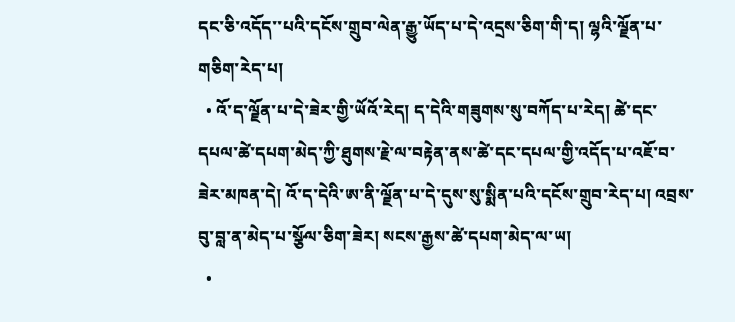དང་ཅི་འདོད་་པའི་དངོས་གྲུབ་ལེན་རྒྱུ་ཡོད་པ་དེ་འདྲས་ཅིག་གི་ད། ལྷའི་ལྗོན་པ་གཅིག་རེད་པ།
  • འོ་ད་ལྗོན་པ་དེ་ཟེར་གྱི་ཡོའོ་རེད། ད་དེའི་གཟུགས་སུ་བཀོད་པ་རེད། ཚེ་དང་དཔལ་ཚེ་དཔག་མེད་ཀྱི་ཐུགས་རྗེ་ལ་བརྟེན་ནས་ཚེ་དང་དཔལ་གྱི་འདོད་པ་འཇོ་བ་ཟེར་མཁན་དེ། འོ་ད་དེའི་ཨ་ནི་ལྗོན་པ་དེ་དུས་སུ་སྨིན་པའི་དངོས་གྲུབ་རེད་པ། འབྲས་བུ་བླ་ན་མེད་པ་སྩོལ་ཅིག་ཟེར། སངས་རྒྱས་ཚེ་དཔག་མེད་ལ་ཡ།
  •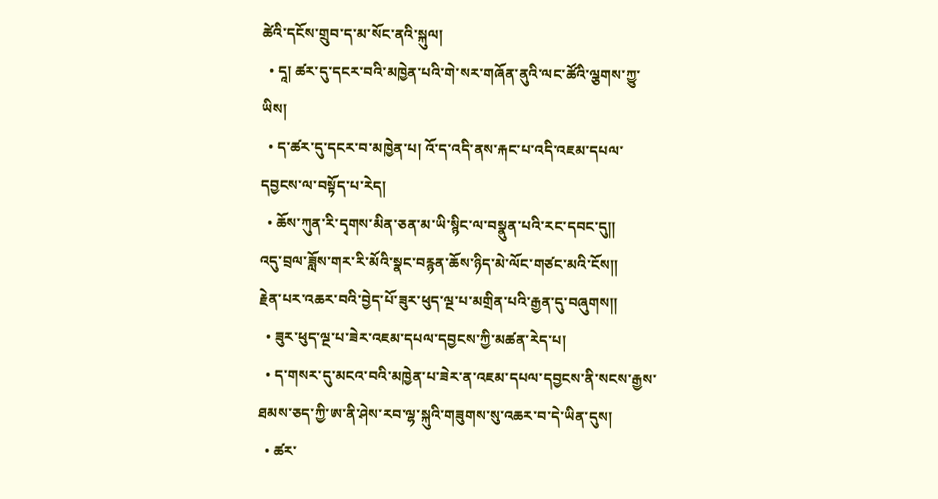ཚེའི་དངོས་གྲུབ་ད་མ་སོང་ནའི་སྐུལ།
  • དཱ། ཚར་དུ་དངར་བའི་མཁྱེན་པའི་གེ་སར་གཞོན་ནུའི་ལང་ཚོའི་ལྕགས་ཀྱུ་ཡིས།
  • ད་ཚར་དུ་དངར་བ་མཁྱེན་པ། འོ་ད་འདི་ནས་རྐང་པ་འདི་འཇམ་དཔལ་དབྱངས་ལ་བསྟོད་པ་རེད།
  • ཆོས་ཀུན་རི་དྭགས་མིན་ཅན་མ་ཡི་སྙིང་ལ་བསྣུན་པའི་རང་དབང་དུ༎              འདུ་བྲལ་ཟློས་གར་རི་མོའི་སྣང་བརྙན་ཆོས་ཉིད་མེ་ལོང་གཙང་མའི་ངོས༎             རྗེན་པར་འཆར་བའི་བྱེད་པོ་ཟུར་ཕུད་ལྔ་པ་མགྲིན་པའི་རྒྱན་དུ་བཞུགས༎
  • ཟུར་ཕུད་ལྔ་པ་ཟེར་འཇམ་དཔལ་དབྱངས་ཀྱི་མཚན་རེད་པ།
  • ད་གསར་དུ་མངའ་བའི་མཁྱེན་པ་ཟེར་ན་འཇམ་དཔལ་དབྱངས་ནི་སངས་རྒྱས་ཐམས་ཅད་ཀྱི་ཨ་ནི་ཤེས་རབ་ལྷ་སྐུའི་གཟུགས་སུ་འཆར་བ་དེ་ཡིན་དུས།
  • ཚར་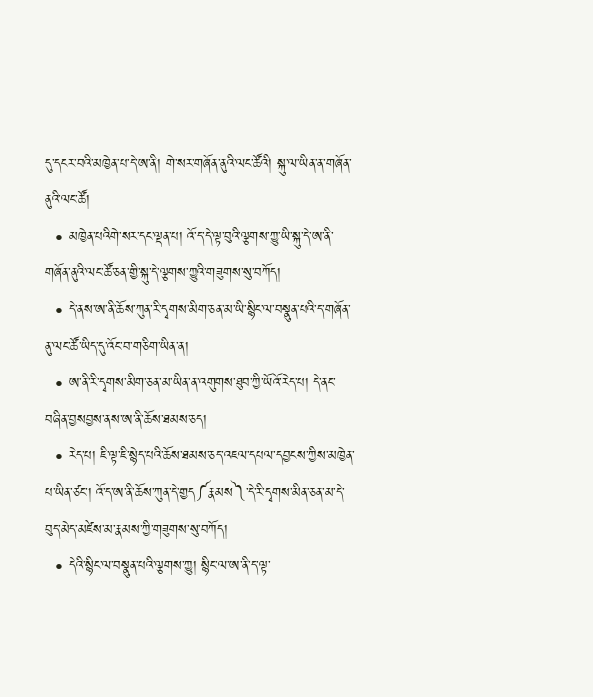དུ་དངར་བའི་མཁྱེན་པ་དེ་ཨ་ནི། གེ་སར་གཞོན་ནུའི་ལང་ཚོའི། སྐུ་ལ་ཡིན་ན་གཞོན་ནུའི་ལང་ཚོ།
  • མཁྱེན་པའིགེ་སར་དང་ལྡན་པ། འོ་ད་དེ་ལྟ་བུའི་ལྕགས་ཀྱུ་ཡི་སྐུ་དེ་ཨ་ནི་གཞོན་ནུའི་ལང་ཚོ་ཅན་གྱི་སྐུ་དེ་ལྕགས་ཀྱུའི་གཟུགས་སུ་བཀོད།
  • དེ་ནས་ཨ་ནི་ཆོས་ཀུན་རི་དྭགས་མིག་ཅན་མ་ཡི་སྙིང་ལ་བསྣུན་པའི་ད་གཞོན་ནུ་ལང་ཚོ་ཡིད་དུ་འོང་བ་གཅིག་ཡིན་ན།
  • ཨ་ནི་རི་དྭགས་མིག་ཅན་མ་ཡིན་ན་འགུགས་ཐུབ་ཀྱི་ཡོའོ་རེད་པ། དེ་ནང་བཞིན་བྱསབྱས་ནས་ཨ་ནི་ཆོས་ཐམས་ཅད།
  • རེད་པ། ཇི་ལྟ་ཇི་སྙེད་པའི་ཆོས་ཐམས་ཅད་འཇལ་དཔལ་དབྱངས་ཀྱིས་མཁྱེན་པ་ཡིན་ཙང་། འོ་ད་ཨ་ནི་ཆོས་ཀུན་དེ་གྱད༼རྣམས༽་དེ་རི་དྭགས་མིན་ཅན་མ་དེ་བུད་མེད་མཛེས་མ་རྣམས་ཀྱི་གཟུགས་སུ་བཀོད།
  • དེའི་སྙིང་ལ་བསྣུན་པའི་ལྕགས་ཀྱུ། སྙིང་ལ་ཨ་ནི་ད་ལྟ་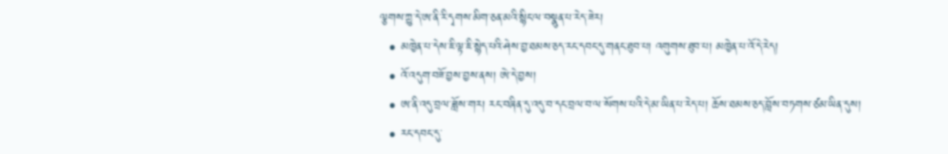ལྕགས་ཀྱུ་དེ་ཨ་ནི་རི་དྭགས་མིག་ཅན་མའི་སྙིང་ལ་བསྣུན་པ་རེད་ཟེར།
  • མཁྱེན་པ་དེས་ཇི་ལྟ་ཇི་སྙེད་པའི་ཤེས་བྱ་ཐམས་ཅད་རང་དབང་དུ་གནང་ཐུབ་པ། འགུགས་ཐུབ་པ། མཁྱེན་པ་འོ་དེ་རེད།
  • འོ་འདུག་བཟོ་བྱས་བྱས་ནས། ཨེ་དེ་བྱས།
  • ཨ་ནི་འདུ་བྲལ་ཟློས་གར། རང་བཞིན་དུ་འདུ་བ་དང་བྲལ་བ་ལ་སོགས་པའི་དེ་མ་ཡིན་པ་རེད་པ། ཆོས་ཐམས་ཅད་བློས་བཏགས་ཙམ་ཡིན་དུས།
  • རང་དབང་དུ་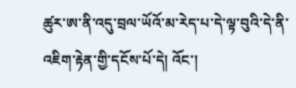ཚུར་ཨ་ནི་འདུ་བྲལ་ཡོའོ་མ་རེད་པ་དེ་ལྟ་བུའི་དེ་ནི་འཇིག་རྟེན་གྱི་དངོས་པོ་དེ། འོང་།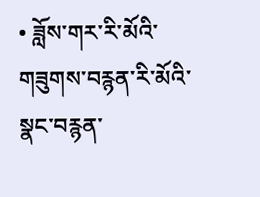• ཟློས་གར་རི་མོའི་གཟུགས་བརྙན་རི་མོའི་སྣང་བརྙན་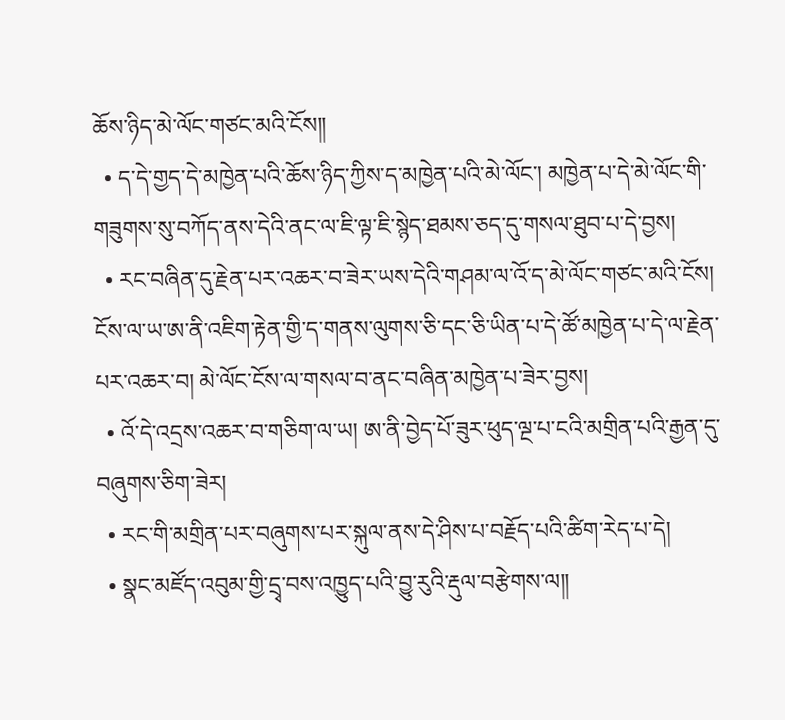ཆོས་ཉིད་མེ་ལོང་གཙང་མའི་ངོས༎
  • ད་དེ་གྱད་དེ་མཁྱེན་པའི་ཆོས་ཉིད་ཀྱིས་ད་མཁྱེན་པའི་མེ་ལོང་། མཁྱེན་པ་དེ་མེ་ལོང་གི་གཟུགས་སུ་བཀོད་ནས་དེའི་ནང་ལ་ཇི་ལྟ་ཇི་སྙེད་ཐམས་ཅད་དུ་གསལ་ཐུབ་པ་དེ་བྱས།
  • རང་བཞིན་དུ་རྗེན་པར་འཆར་བ་ཟེར་ཡས་དེའི་གཤམ་ལ་འོ་ད་མེ་ལོང་གཙང་མའི་ངོས། ངོས་ལ་ཡ་ཨ་ནི་འཇིག་རྟེན་གྱི་ད་གནས་ལུགས་ཅི་དང་ཅི་ཡིན་པ་དེ་ཚོ་མཁྱེན་པ་དེ་ལ་རྗེན་པར་འཆར་བ། མེ་ལོང་ངོས་ལ་གསལ་བ་ནང་བཞིན་མཁྱེན་པ་ཟེར་བྱས།
  • འོ་དེ་འདྲས་འཆར་བ་གཅིག་ལ་ཡ། ཨ་ནི་བྱེད་པོ་ཟུར་ཕུད་ལྔ་པ་ངའི་མགྲིན་པའི་རྒྱན་དུ་བཞུགས་ཅིག་ཟེར།
  • རང་གི་མགྲིན་པར་བཞུགས་པར་སྐུལ་ནས་དེ་ཤིས་པ་བརྗོད་པའི་ཚིག་རེད་པ་དེ།
  • སྣང་མཛོད་འབུམ་གྱི་དྲྭ་བས་འཁྱུད་པའི་བྱུ་རུའི་རྡུལ་བརྩེགས་ལ༎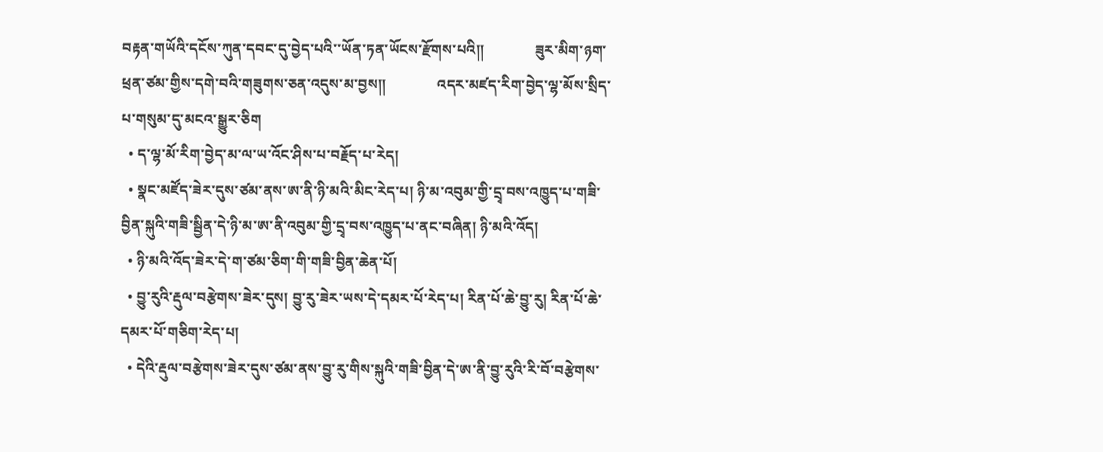བརྟན་གཡོའི་དངོས་ཀུན་དབང་དུ་བྱེད་པའི་་ཡོན་ཏན་ཡོངས་རྫོགས་པའི༎              ཟུར་མིག་ཉག་ཕྲན་ཙམ་གྱིས་དགེ་བའི་གཟུགས་ཅན་འདུས་མ་བྱས༎              འདར་མཛད་རིག་བྱེད་ལྷ་མོས་སྲིད་པ་གསུམ་དུ་མངའ་སྒྱུར་ཅིག
  • ད་ལྷ་མོ་རིག་བྱེད་མ་ལ་ཡ་འོང་ཤིས་པ་བརྗོད་པ་རེད།
  • སྣང་མཛོད་ཟེར་དུས་ཙམ་ནས་ཨ་ནི་ཉི་མའི་མིང་རེད་པ། ཉི་མ་འབུམ་གྱི་དྲྭ་བས་འཁྱུད་པ་གཟི་བྱིན་སྐུའི་གཟི་སྦྱིན་དེ་ཉི་མ་ཨ་ནི་འབུམ་གྱི་དྲྭ་བས་འཁྱུད་པ་ནང་བཞིན། ཉི་མའི་འོད།
  • ཉི་མའི་འོད་ཟེར་དེ་ག་ཙམ་ཅིག་གི་གཟི་བྱིན་ཆེན་པོ།
  • བྱུ་རུའི་རྡུལ་བརྩེགས་ཟེར་དུས། བྱུ་རུ་ཟེར་ཡས་དེ་དམར་པོ་རེད་པ། རིན་པོ་ཆེ་བྱུ་རུ། རིན་པོ་ཆེ་དམར་པོ་གཅིག་རེད་པ།
  • དེའི་རྡུལ་བརྩེགས་ཟེར་དུས་ཙམ་ནས་བྱུ་རུ་གིས་སྐུའི་གཟི་བྱིན་དེ་ཨ་ནི་བྱུ་རུའི་རི་བོ་བརྩེགས་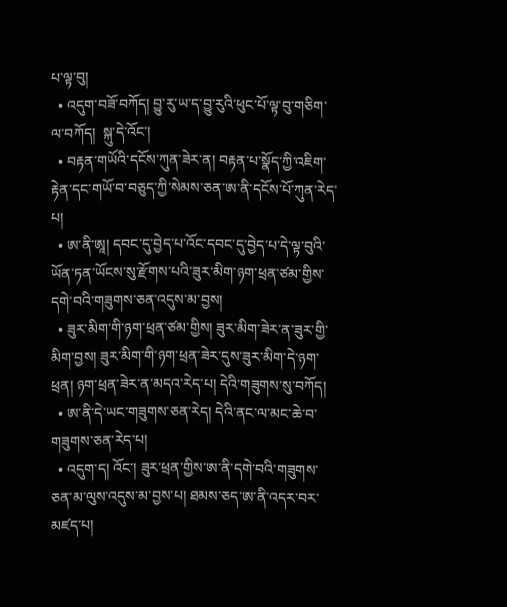པ་ལྟ་བུ།
  • འདུག་བཟོ་བཀོད། བྱུ་རུ་ཡ་ད་བྱུ་རུའི་ཕུང་པོ་ལྟ་བུ་གཅིག་ལ་བཀོད།  སྐུ་དེ་འོང་།
  • བརྟན་གཡོའི་དངོས་ཀུན་ཟེར་ན། བརྟན་པ་སྣོད་ཀྱི་འཇིག་རྟེན་དང་གཡོ་བ་བཅུད་ཀྱི་སེམས་ཅན་ཨ་ནི་དངོས་པོ་ཀུན་རེད་པ།
  • ཨ་ནི་ཨཱ། དབང་དུ་བྱེད་པ་འོང་དབང་དུ་བྱེད་པ་དེ་ལྟ་བུའི་ཡོན་ཏན་ཡོངས་སུ་རྫོགས་པའི་ཟུར་མིག་ཉག་ཕྲན་ཙམ་གྱིས་དགེ་བའི་གཟུགས་ཅན་འདུས་མ་བྱས།
  • ཟུར་མིག་གི་ཉག་ཕྲན་ཙམ་གྱིས། ཟུར་མིག་ཟེར་ན་ཟུར་གྱི་མིག་བྱས། ཟུར་མིག་གི་ཉག་ཕྲན་ཟེར་དུས་ཟུར་མིག་དེ་ཉག་ཕྲན། ཉག་ཕྲན་ཟེར་ན་མདའ་རེད་པ། དེའི་གཟུགས་སུ་བཀོད།
  • ཨ་ནི་དེ་ཡང་གཟུགས་ཅན་རེད། དེའི་ནང་ལ་མང་ཆེ་བ་གཟུགས་ཅན་རེད་པ།
  • འདུག་ད། འོང་། ཟུར་ཕྲན་གྱིས་ཨ་ནི་དགེ་བའི་གཟུགས་ཅན་མ་ལུས་འདུས་མ་བྱས་པ། ཐམས་ཅད་ཨ་ནི་འདར་བར་མཛད་པ།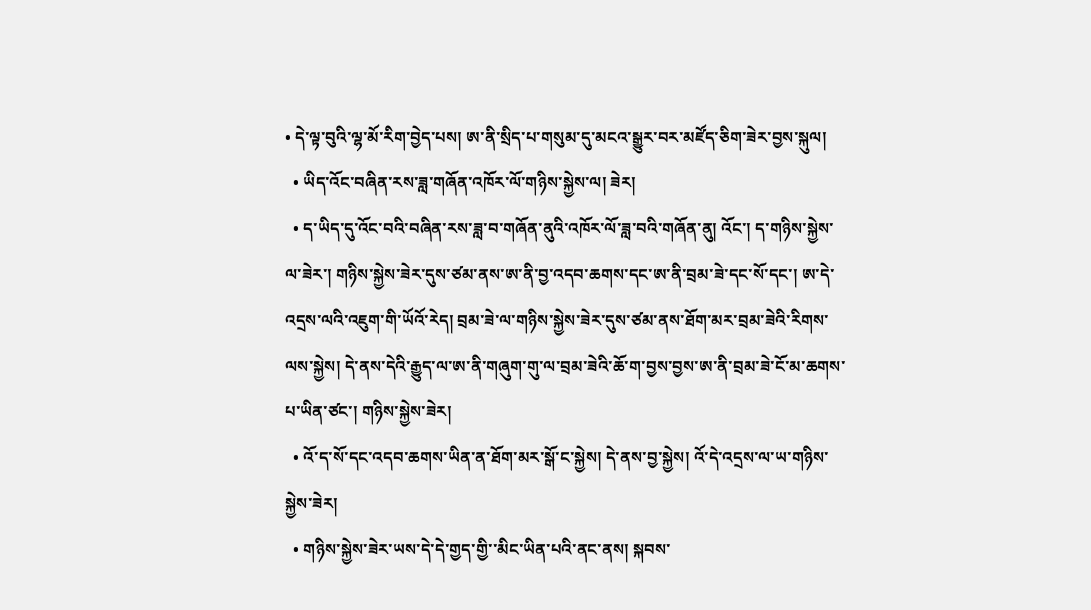• དེ་ལྟ་བུའི་ལྷ་མོ་རིག་བྱེད་པས། ཨ་ནི་སྲིད་པ་གསུམ་དུ་མངའ་སྒྱུར་བར་མཛོད་ཅིག་ཟེར་བྱས་སྐུལ།
  • ཡིད་འོང་བཞིན་རས་ཟླ་གཞོན་འཁོར་ལོ་གཉིས་སྐྱེས་ལ། ཟེར།
  • ད་ཡིད་དུ་འོང་བའི་བཞིན་རས་ཟླ་བ་གཞོན་ནུའི་འཁོར་ལོ་ཟླ་བའི་གཞོན་ནུ། འོང་། ད་གཉིས་སྐྱེས་ལ་ཟེར་། གཉིས་སྐྱེས་ཟེར་དུས་ཙམ་ནས་ཨ་ནི་བྱ་འདབ་ཆགས་དང་ཨ་ནི་བྲམ་ཟེ་དང་སོ་དང་། ཨ་དེ་འདྲས་ལའི་འཇུག་གི་ཡོའོ་རེད། བྲམ་ཟེ་ལ་གཉིས་སྐྱེས་ཟེར་དུས་ཙམ་ནས་ཐོག་མར་བྲམ་ཟེའི་རིགས་ལས་སྐྱེས། དེ་ནས་དེའི་རྒྱུད་ལ་ཨ་ནི་གཞུག་གུ་ལ་བྲམ་ཟེའི་ཆོ་ག་བྱས་བྱས་ཨ་ནི་བྲམ་ཟེ་ངོ་མ་ཆགས་པ་ཡིན་ཙང་། གཉིས་སྐྱེས་ཟེར།
  • འོ་ད་སོ་དང་འདབ་ཆགས་ཡིན་ན་ཐོག་མར་སྒོ་ང་སྐྱེས། དེ་ནས་བྱ་སྐྱེས། འོ་དེ་འདྲས་ལ་ཡ་གཉིས་སྐྱེས་ཟེར།
  • གཉིས་སྐྱེས་ཟེར་ཡས་དེ་དེ་གྱད་གྱི་་མིང་ཡིན་པའི་ནང་ནས། སྐབས་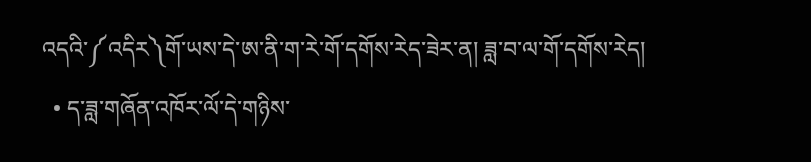འདའི་༼འདིར༽གོ་ཡས་དེ་ཨ་ནི་ག་རེ་གོ་དགོས་རེད་ཟེར་ན། ཟླ་བ་ལ་གོ་དགོས་རེད།
  • ད་ཟླ་གཞོན་འཁོར་ལོ་དེ་གཉིས་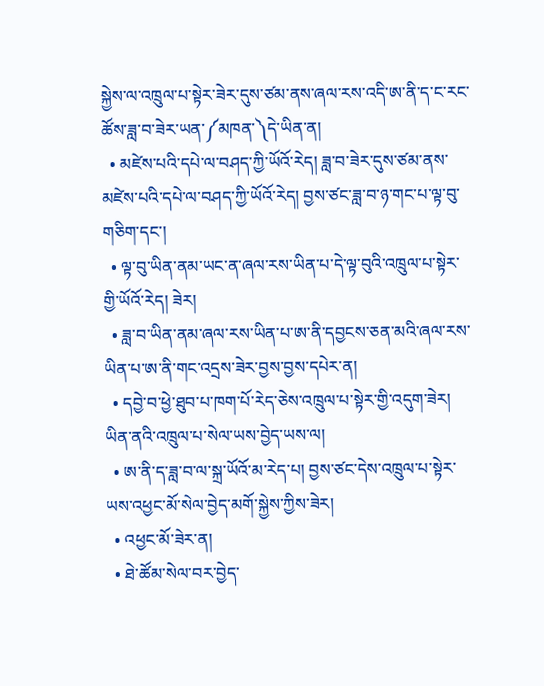སྐྱེས་ལ་འཁྲུལ་པ་སྟེར་ཟེར་དུས་ཙམ་ནས་ཞལ་རས་འདི་ཨ་ནི་ད་ང་རང་ཚོས་ཟླ་བ་ཟེར་ཡན་༼མཁན་༽དེ་ཡིན་ན།
  • མཛེས་པའི་དཔེ་ལ་བཤད་ཀྱི་ཡོའོ་རེད། ཟླ་བ་ཟེར་དུས་ཙམ་ནས་མཛེས་པའི་དཔེ་ལ་བཤད་ཀྱི་ཡོའོ་རེད། བྱས་ཙང་ཟླ་བ་ཉ་གང་པ་ལྟ་བུ་གཅིག་དང་།
  • ལྟ་བུ་ཡིན་ནམ་ཡང་ན་ཞལ་རས་ཡིན་པ་དེ་ལྟ་བུའི་འཁྲུལ་པ་སྟེར་གྱི་ཡོའོ་རེད། ཟེར།
  • ཟླ་བ་ཡིན་ནམ་ཞལ་རས་ཡིན་པ་ཨ་ནི་དབྱངས་ཅན་མའི་ཞལ་རས་ཡིན་པ་ཨ་ནི་གང་འདྲས་ཟེར་བྱས་བྱས་དཔེར་ན།
  • དབྱེ་བ་ཕྱེ་ཐུབ་པ་ཁག་པོ་རེད་ཅེས་འཁྲུལ་པ་སྟེར་གྱི་འདུག་ཟེར། ཡིན་ནའི་འཁྲུལ་པ་སེལ་ཡས་བྱེད་ཡས་ལ།
  • ཨ་ནི་ད་ཟླ་བ་ལ་སྐྲ་ཡོའོ་མ་རེད་པ། བྱས་ཙང་དེས་འཁྲུལ་པ་སྟེར་ཡས་འཕྱང་མོ་སེལ་བྱེད་མགོ་སྐྱེས་ཀྱིས་ཟེར།
  • འཕྱང་མོ་ཟེར་ན།
  • ཐེ་ཚོམ་སེལ་བར་བྱེད་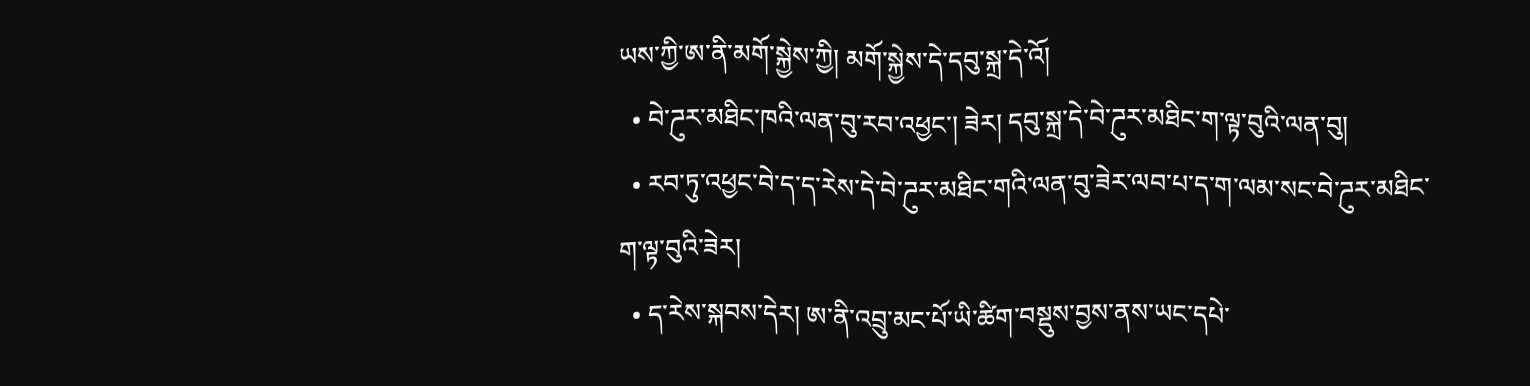ཡས་ཀྱི་ཨ་ནི་མགོ་སྐྱེས་ཀྱི། མགོ་སྐྱེས་དེ་དབུ་སྐྲ་དེ་འོ།
  • བེ་ཌུར་མཐིང་ཁའི་ལན་བུ་རབ་འཕྱང་། ཟེར། དབུ་སྐྲ་དེ་བེ་ཌུར་མཐིང་ག་ལྟ་བུའི་ལན་བུ།
  • རབ་ཏུ་འཕྱང་བེ་ད་ད་རེས་དེ་བེ་ཌུར་མཐིང་གའི་ལན་བུ་ཟེར་ལབ་པ་ད་ག་ལམ་སང་བེ་ཌུར་མཐིང་ག་ལྟ་བུའི་ཟེར།
  • ད་རེས་སྐབས་དེར། ཨ་ནི་འབྲུ་མང་པོ་ཡི་ཚིག་བསྡུས་བྱས་ནས་ཡང་དཔེ་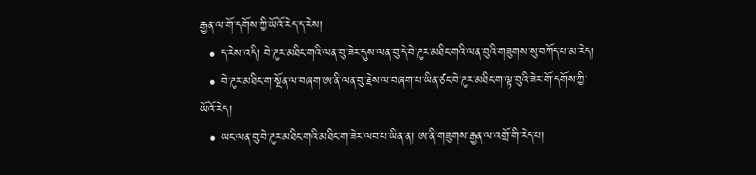རྒྱན་ལ་གོ་དགོས་ཀྱི་ཡོའོ་རེད་ད་རེས།
  • ད་རེས་འདི། བེ་ཌུར་མཐིང་གའི་ལན་བུ་ཟེར་དུས་ལན་བུ་དེ་བེ་ཌུར་མཐིང་གའི་ལན་བུའི་གཟུགས་སུ་བཀོད་པ་མ་རེད།
  • བེ་ཌུར་མཐིང་ག་སྔོན་ལ་བཞག་ཨ་ནི་ལན་བུ་རྗེས་ལ་བཞག་པ་ཡིན་ཙང་བེ་ཌུར་མཐིང་ག་ལྟ་བུའི་ཟེར་གོ་དགོས་ཀྱི་ཡོའོ་རེད།
  • ཡང་ལན་བུ་བེ་ཌུར་མཐིང་གའི་མཐིང་ག་ཟེར་ལབ་པ་ཡིན་ན། ཨ་ནི་གཟུགས་རྒྱན་ལ་འགྲོ་གི་རེད་པ།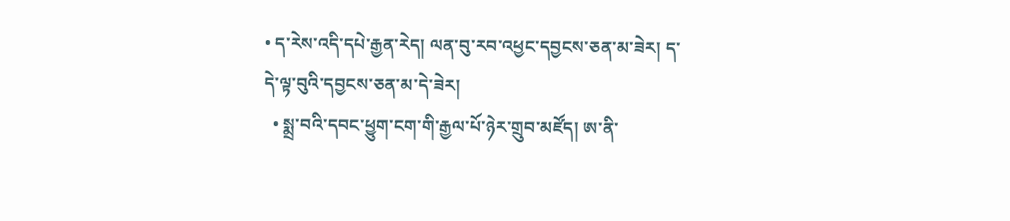• ད་རེས་འདི་དཔེ་རྒྱན་རེད། ལན་བུ་རབ་འཕྱང་དབྱངས་ཅན་མ་ཟེར། ད་དེ་ལྟ་བུའི་དབྱངས་ཅན་མ་དེ་ཟེར།
  • སྨྲ་བའི་དབང་ཕྱུག་ངག་གི་རྒྱལ་པོ་ཉེར་གྲུབ་མཛོད། ཨ་ནི་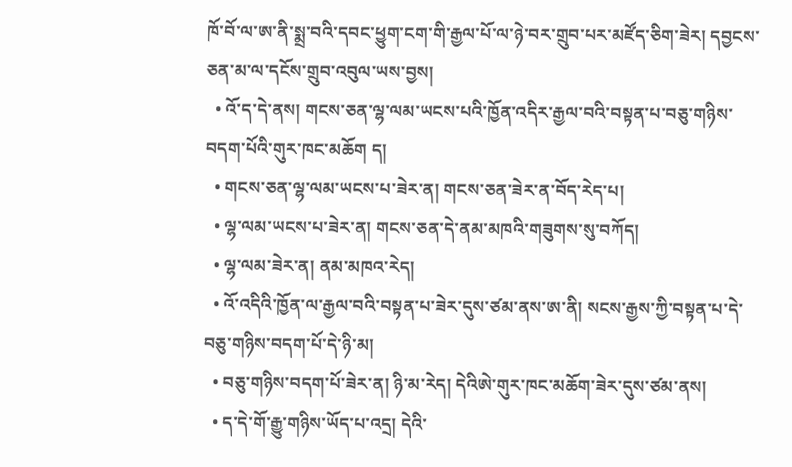ཁོ་བོ་ལ་ཨ་ནི་སྨྲ་བའི་དབང་ཕྱུག་ངག་གི་རྒྱལ་པོ་ལ་ཉེ་བར་གྲུབ་པར་མཛོད་ཅིག་ཟེར། དབྱངས་ཅན་མ་ལ་དངོས་གྲུབ་འབུལ་ཡས་བྱས།
  • འོ་ད་དེ་ནས། གངས་ཅན་ལྷ་ལམ་ཡངས་པའི་ཁྱོན་འདིར་རྒྱལ་བའི་བསྟན་པ་བཅུ་གཉིས་བདག་པོའི་གུར་ཁང་མཆོག ད།
  • གངས་ཅན་ལྷ་ལམ་ཡངས་པ་ཟེར་ན། གངས་ཅན་ཟེར་ན་བོད་རེད་པ།
  • ལྷ་ལམ་ཡངས་པ་ཟེར་ན། གངས་ཅན་དེ་ནམ་མཁའི་གཟུགས་སུ་བཀོད།
  • ལྷ་ལམ་ཟེར་ན། ནམ་མཁའ་རེད།
  • འོ་འདིའི་ཁྱོན་ལ་རྒྱལ་བའི་བསྟན་པ་ཟེར་དུས་ཙམ་ནས་ཨ་ནི། སངས་རྒྱས་ཀྱི་བསྟན་པ་དེ་བཅུ་གཉིས་བདག་པོ་དེ་ཉི་མ།
  • བཅུ་གཉིས་བདག་པོ་ཟེར་ན། ཉི་མ་རེད། དེའིཨེ་གུར་ཁང་མཆོག་ཟེར་དུས་ཙམ་ནས།
  • ད་དེ་གོ་རྒྱུ་གཉིས་ཡོད་པ་འདྲ། དེའི་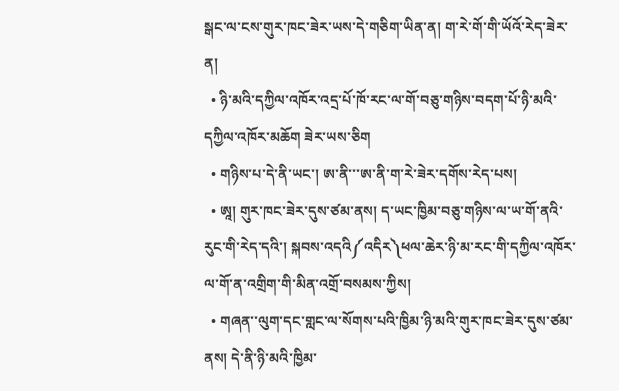སྒང་ལ་ངས་གུར་ཁང་ཟེར་ཡས་དེ་གཅིག་ཡིན་ན། ག་རེ་གོ་གི་ཡོའོ་རེད་ཟེར་ན།
  • ཉི་མའི་དཀྱིལ་འཁོར་འདྲ་པོ་ཁོ་རང་ལ་གོ་བཅུ་གཉིས་བདག་པོ་ཉི་མའི་དཀྱིལ་འཁོར་མཆོག ཟེར་ཡས་ཅིག
  • གཉིས་པ་དེ་ནི་ཡང་། ཨ་ནི་་་ཨ་ནི་ག་རེ་ཟེར་དགོས་རེད་པས།
  • ཨཱ། གུར་ཁང་ཟེར་དུས་ཙམ་ནས། ད་ཡང་ཁྱིམ་བཅུ་གཉིས་ལ་ཡ་གོ་ནའི་རུང་གི་རེད་དའི་། སྐབས་འདའི༼འདིར༽ཕལ་ཆེར་ཉི་མ་རང་གི་དཀྱིལ་འཁོར་ལ་གོ་ན་འགྲིག་གི་མིན་འགྲོ་བསམས་ཀྱིས།
  • གཞན་་ལུག་དང་གླང་ལ་སོགས་པའི་ཁྱིམ་ཉི་མའི་གུར་ཁང་ཟེར་དུས་ཙམ་ནས། དེ་ནི་ཉི་མའི་ཁྱིམ་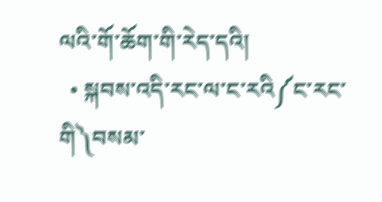ལའི་གོ་ཆོག་གི་རེད་དའི།
  • སྐབས་འདི་རང་ལ་ང་རའི༼ང་རང་གི༽བསམ་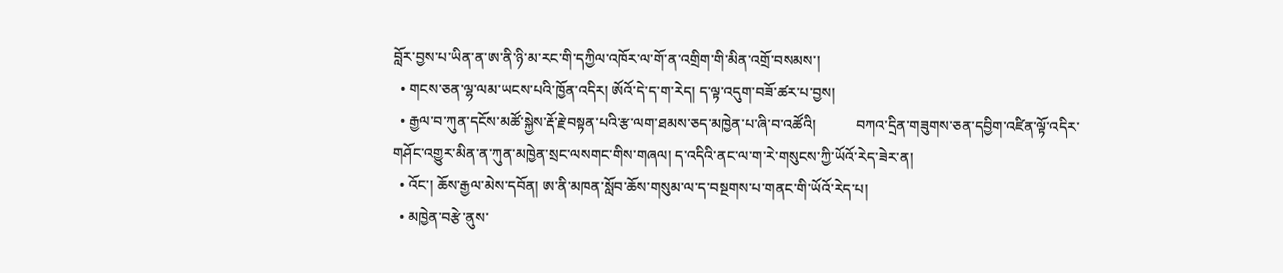བློར་བྱས་པ་ཡིན་ན་ཨ་ནི་ཉི་མ་རང་གི་དཀྱིལ་འཁོར་ལ་གོ་ན་འགྲིག་གི་མིན་འགྲོ་བསམས་།
  • གངས་ཅན་ལྷ་ལམ་ཡངས་པའི་ཁྱོན་འདིར། ཨོའོ་དེ་ད་ག་རེད། ད་ལྟ་འདུག་བཟོ་ཚར་པ་བྱས།
  • རྒྱལ་བ་ཀུན་དངོས་མཚོ་སྐྱེས་རྡོ་རྗེ་བསྟན་པའི་རྩ་ལག་ཐམས་ཅད་མཁྱེན་པ་ཞི་བ་འཚོའི།           བཀའ་དྲིན་གཟུགས་ཅན་དབྱིག་འཛིན་ལྟོ་འདིར་གཤོང་འགྱུར་མིན་ན་ཀུན་མཁྱེན་སྲང་ལསགང་གིས་གཞལ། ད་འདིའི་ནང་ལ་ག་རེ་གསུངས་ཀྱི་ཡོའོ་རེད་ཟེར་ན།
  • འོང་། ཆོས་རྒྱལ་མེས་དབོན། ཨ་ནི་མཁན་སློབ་ཆོས་གསུམ་ལ་ད་བསྔགས་པ་གནང་གི་ཡོའོ་རེད་པ།
  • མཁྱེན་བརྩེ་ནུས་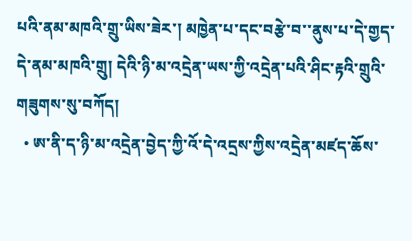པའི་ནམ་མཁའི་གྲུ་ཡིས་ཟེར་། མཁྱེན་པ་དང་བརྩེ་བ་་ནུས་པ་དེ་གྱད་དེ་ནམ་མཁའི་གྲུ། དེའི་ཉི་མ་འདྲེན་ཡས་ཀྱི་འདྲེན་པའི་ཤིང་རྟའི་གྲུའི་གཟུགས་སུ་བཀོད།
  • ཨ་ནི་ད་ཉི་མ་འདྲེན་བྱེད་ཀྱི་འོ་དེ་འདྲས་ཀྱིས་འདྲེན་མཛད་ཆོས་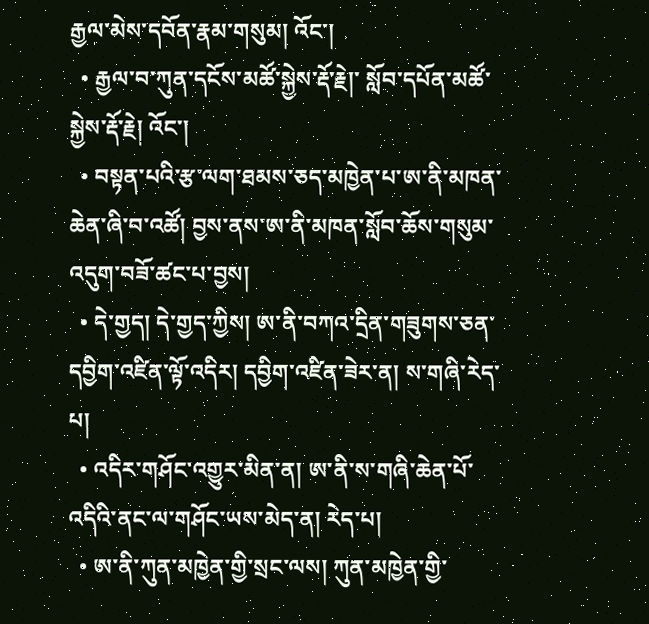རྒྱལ་མེས་དབོན་རྣམ་གསུམ། འོང་།
  • རྒྱལ་བ་ཀུན་དངོས་མཚོ་སྐྱེས་རྡོ་རྗེ།་ སློབ་དཔོན་མཚོ་སྐྱེས་རྡོ་རྗེ། འོང་།
  • བསྟན་པའི་རྩ་ལག་ཐམས་ཅད་མཁྱེན་པ་ཨ་ནི་མཁན་ཆེན་ཞི་བ་འཚོ། བྱས་ནས་ཨ་ནི་མཁན་སློབ་ཆོས་གསུམ་འདུག་བཟོ་ཚང་པ་བྱས།
  • དེ་གྱད། དེ་གྱད་ཀྱིས། ཨ་ནི་བཀའ་དྲིན་གཟུགས་ཅན་དབྱིག་འཛིན་ལྟོ་འདིར། དབྱིག་འཛིན་ཟེར་ན། ས་གཞི་རེད་པ།
  • འདིར་གཤོང་འགྱུར་མིན་ན། ཨ་ནི་ས་གཞི་ཆེན་པོ་འདིའི་ནང་ལ་གཤོང་ཡས་མེད་ན། རེད་པ།
  • ཨ་ནི་ཀུན་མཁྱེན་གྱི་སྲང་ལས། ཀུན་མཁྱེན་གྱི་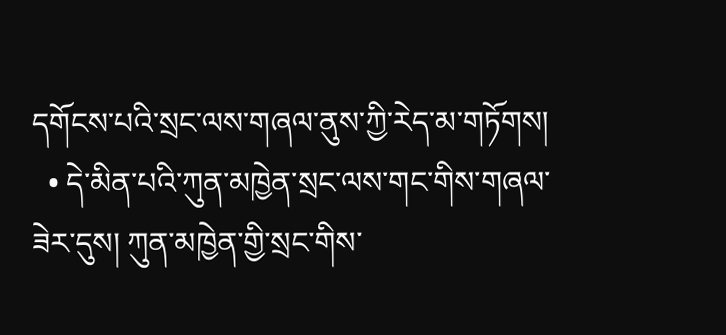དགོངས་པའི་སྲང་ལས་གཞལ་ནུས་ཀྱི་རེད་མ་གཏོགས།
  • དེ་མིན་པའི་ཀུན་མཁྱེན་སྲང་ལས་གང་གིས་གཞལ་ཟེར་དུས། ཀུན་མཁྱེན་གྱི་སྲང་གིས་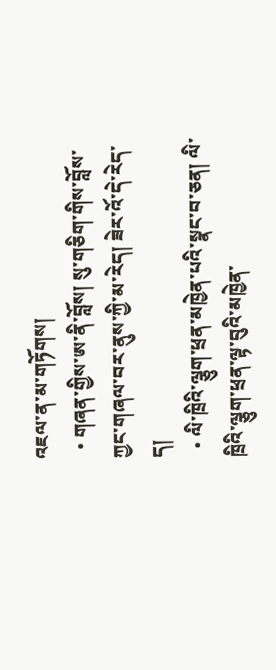འཇལ་ན་མ་གཏོགས།
  • གཞན་གྱིས་ཨ་ནི་བློས། སུ་གཅིག་གིས་བློས་ཀྱང་གཞལ་བར་ནུས་ཀྱི་མ་རེད། ཟེར་འོ་དེ་རེད་ད།
  • ལི་ཁྲིའི་ལྕུག་ཕྲན་མཁྱེན་པའི་སྣང་བ་ཅན། ལི་ཁྲིའི་ལྕུག་ཕྲན་ལྟ་བུའི་མཁྱེན་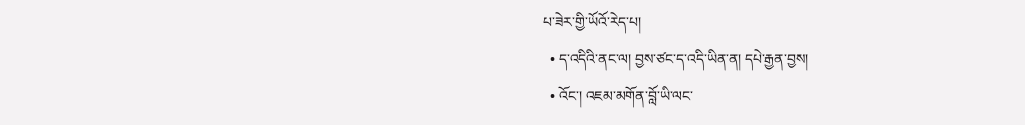པ་ཟེར་གྱི་ཡོའོ་རེད་པ།
  • ད་འདིའི་ནང་ལ། བྱས་ཙང་ད་འདི་ཡིན་ན། དཔེ་རྒྱན་བྱས།
  • འོང་། འཇམ་མགོན་བློ་ཡི་ལང་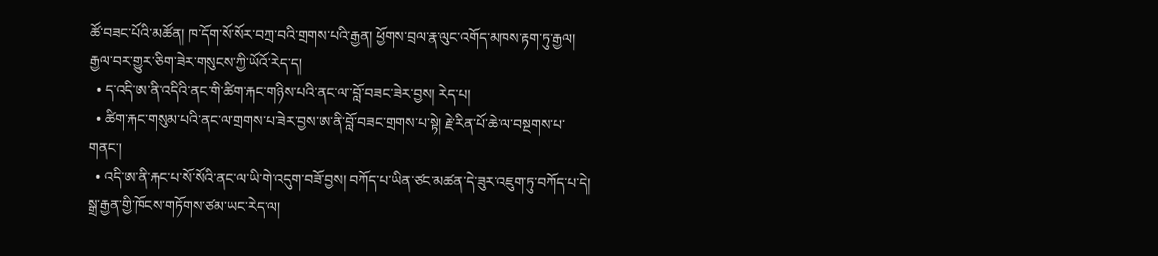ཚོ་བཟང་པོའི་མཚོན། ཁ་དོག་སོ་སོར་བཀྲ་བའི་གྲགས་པའི་རྒྱན། ཕྱོགས་བྲལ་རྣ་ལུང་འགོད་མཁས་རྟག་ཏུ་རྒྱལ། རྒྱལ་བར་གྱུར་ཅིག་ཟེར་གསུངས་ཀྱི་ཡོའོ་རེད་ད།
  • ད་འདི་ཨ་ནི་འདིའི་ནང་གི་ཚིག་རྐང་གཉིས་པའི་ནང་ལ་་བློ་བཟང་ཟེར་བྱས། རེད་པ།
  • ཚིག་རྐང་གསུམ་པའི་ནང་ལ་གྲགས་པ་ཟེར་བྱས་ཨ་ནི་བློ་བཟང་གྲགས་པ་སྟེ། རྗེ་རིན་པོ་ཆེ་ལ་བསྔགས་པ་གནང་།
  • འདི་ཨ་ནི་རྐང་པ་སོ་སོའི་ནང་ལ་ཡི་གེ་འདུག་བཟོ་བྱས། བཀོད་པ་ཡིན་ཙང་མཚན་དེ་ཟུར་འཇུག་ཏུ་བཀོད་པ་དེ། སྒྲ་རྒྱན་གྱི་ཁོངས་གཏོགས་ཙམ་ཡང་རེད་ལ།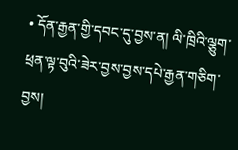• དོན་རྒྱན་གྱི་དབང་དུ་བྱས་ན། ལི་ཁྲིའི་ལྕུག་ཕྲན་ལྟ་བུའི་ཟེར་བྱས་བྱས་དཔེ་རྒྱན་གཅིག་བྱས།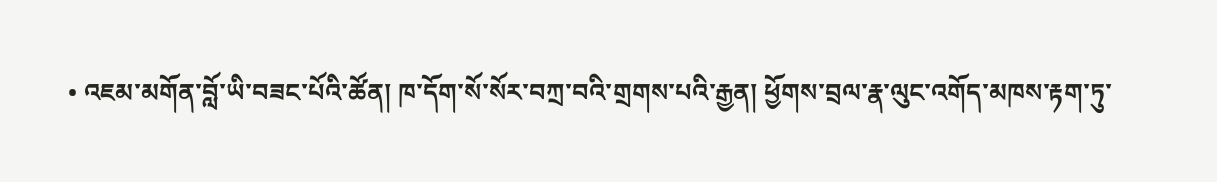• འཇམ་མགོན་བློ་ཡི་བཟང་པོའི་ཚོན། ཁ་དོག་སོ་སོར་བཀྲ་བའི་གྲགས་པའི་རྒྱན། ཕྱོགས་བྲལ་རྣ་ལུང་འགོད་མཁས་རྟག་ཏུ་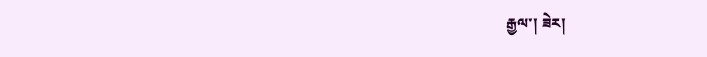རྒྱལ་། ཟེར།